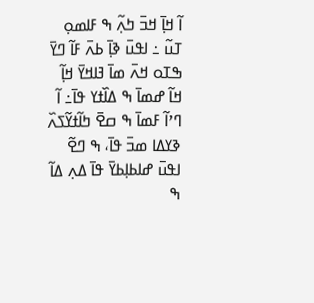ߊ߬ ߞߊ߲߫ ߞߏ߫ ߤߍ߲߬ ߒ ߓߊߘߋ߲ ߠߎ߬ ߸ ߊߟߎ߫ ߢߊ߲߫ ߕߍ߫ ߓߊ߬ ߣߌ߫ ߒߠߋ ߞߍ߫ ߘߊ߫ ߔߊߞߌ߫ ߞߊ߲߬ ߞߊ߬ ߝߘߊ߫ ߒ ߡߊ߰ߙߌ ߟߊ߫߸ ߊ߬ ߣߴߊ߬ ߓߘߊ߫ ߒ ߛߐ߫ ߤߊ߬ߙߌ߬ߖߍ߰ ߢߌߡߊ ߘߏ߫ ߟߊ߫، ߒ ߣߐ߬ ߊߟߎ߫ ߝߊߕߊ߲ߕߌ߫ ߟߊ߫ ߡߍ߲ ߡߊ߬ ߒ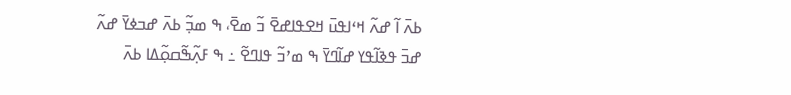ߕߍ߫ ߊ߬ ߝߍ߬ ߞߵߊߟߎ߫ ߞߐߟߊߝߐ߫ ߏ߬ ߘߐ߫، ߒ ߘߏ߲߬ ߕߍ߫ ߝߏߦߌ߫ ߝߍ߬ ߝߏ߫ ߟߢߊ߬ߟߌ ߝߊ߬ߣߌ߫ ߒ ߘߴߏ߬ ߟߊߣߐ߬ ߸ ߒ ߓߍ߲߬ߒ߬ߛߋ߲߬ߡߊ ߕߍ߫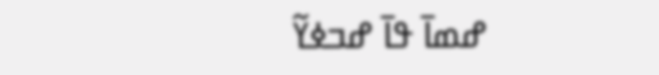ߝߘߊ߫ ߟߊ߫ ߝߏߦߌ߬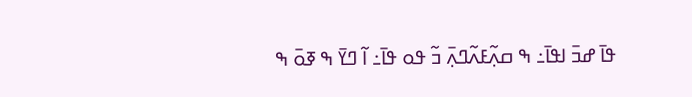ߟߊ߫ ߝߏ߫ ߊߟߊ߫߸ ߒ ߛߍ߲߬ߓߍ߬ߣߍ߲߫ ߏ߬ ߟߋ ߟߊ߫߸ ߊ߬ ߣߌ߫ ߒ ߧߋ߫ ߒ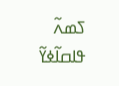ߖߘߍ߬ ߟߊߛߊ߬ߦߌ߬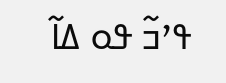ߟߴߏ߬ ߟߋ ߡߊ߬